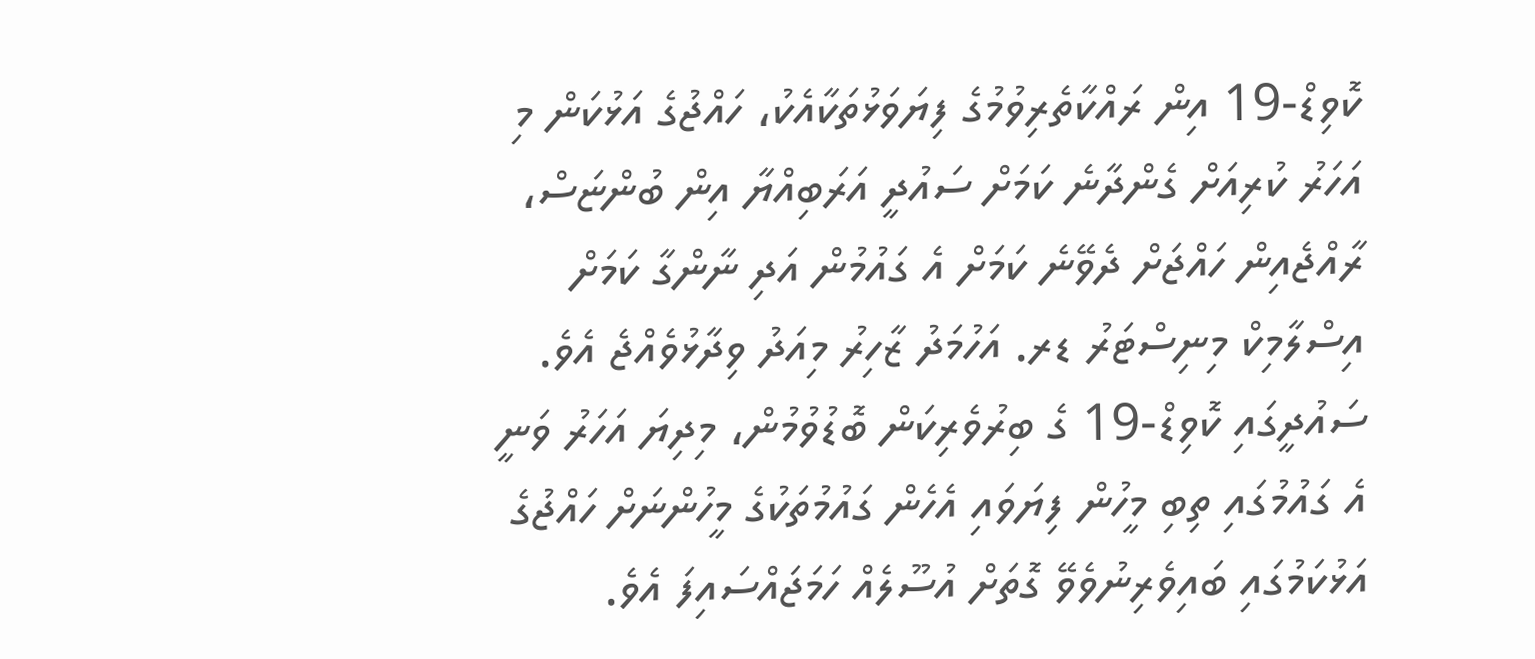ކޮވިޑް-19 އިން ރައްކާތެރިވުމުގެ ފިޔަވަޅުތަކާއެކު، ހައްޖުގެ އަޅުކަން މި އަހަރު ކުރިއަށް ގެންދާނެ ކަމަށް ސައުދީ އަރަބިއްޔާ އިން ބުންޏަސް، ރާއްޖެއިން ހައްޖަށް ދެވޭނެ ކަމަށް އެ ގައުމުން އަދި ނާންގާ ކަމަށް އިސްލާމިކް މިނިސްޓަރު ޑރ. އަހުމަދު ޒާހިރު މިއަދު ވިދާޅުވެއްޖެ އެވެ.
ސައުދީގައި ކޮވިޑް-19 ގެ ބިރުވެރިކަން ބޮޑުވުމުން، މިދިޔަ އަހަރު ވަނީ އެ ގައުމުގައި ތިބި މީހުން ފިޔަވައި އެހެން ގައުމުތަކުގެ މީހުންނަށް ހައްޖުގެ އަޅުކަމުގައި ބައިވެރިނުވެވޭ ގޮތަށް އުސޫލެއް ހަމަޖައްސައިފަ އެވެ.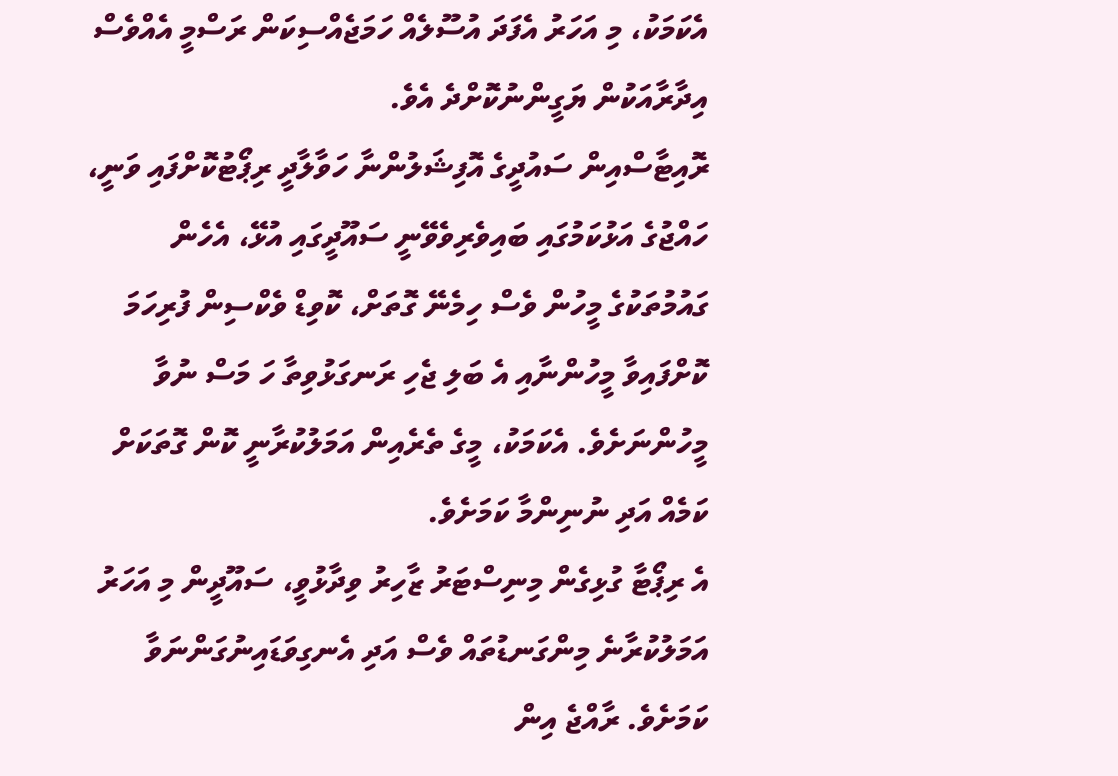އެކަމަކު، މި އަހަރު އެފަދަ އުސޫލެއް ހަމަޖެއްސިކަން ރަސްމީ އެއްވެސް އިދާރާއަކުން ޔަގީންނުކޮށްދެ އެވެ.
ރޮއިޓާސްއިން ސައުދީގެ އޮފިޝަލުންނާ ހަވާލާދީ ރިޕޯޓުކޮށްފައި ވަނީ، ހައްޖުގެ އަޅުކަމުގައި ބައިވެރިވެވޭނީ ސައޫދީގައި އުޅޭ، އެހެން ގައުމުތަކުގެ މީހުން ވެސް ހިމެނޭ ގޮތަށް، ކޮވިޑް ވެކްސިން ފުރިހަމަ ކޮށްފައިވާ މީހުންނާއި އެ ބަލި ޖެހި ރަނގަޅުވިތާ ހަ މަސް ނުވާ މީހުންނަށެވެ. އެކަމަކު، މީގެ ތެރެއިން އަމަލުކުރާނީ ކޮން ގޮތަކަށް ކަމެއް އަދި ނުނިންމާ ކަމަށެވެ.
އެ ރިޕޯޓާ ގުޅިގެން މިނިސްޓަރު ޒާހިރު ވިދާޅުވީ، ސައޫދީން މި އަހަރު އަމަލުކުރާނެ މިންގަނޑުތައް ވެސް އަދި އެނގިވަޑައިނުގަންނަވާ ކަމަށެވެ. ރާއްޖެ އިން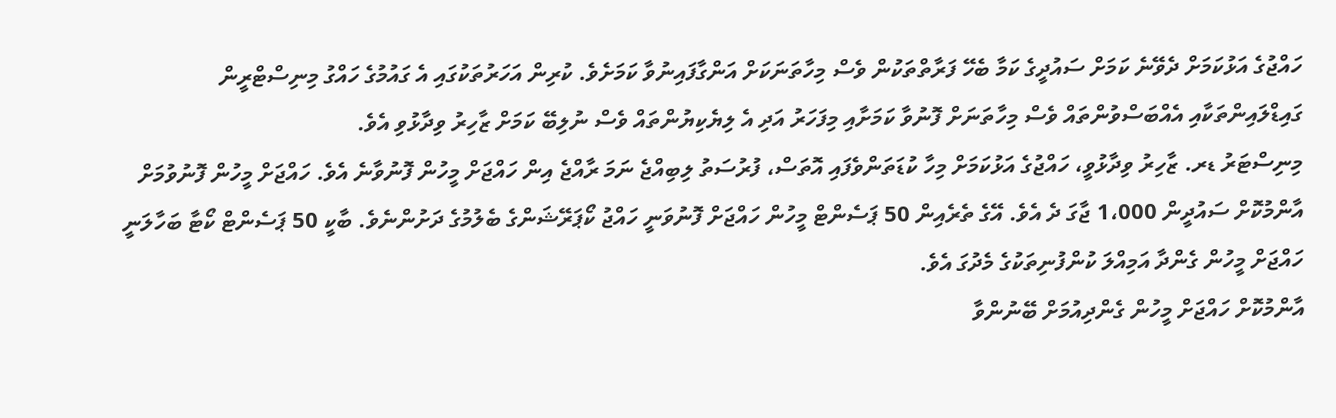ހައްޖުގެ އަޅުކަމަށް ދެވޭނެ ކަމަށް ސައުދީގެ ކަމާ ބެހޭ ފަރާތްތަކުން ވެސް މިހާތަނަކަށް އަންގާފައިނުވާ ކަމަށެވެ. ކުރިން އަހަރުތަކުގައި އެ ގައުމުގެ ހައްގު މިނިސްޓްރީން ގައިޑްލައިންތަކާއި އެއްބަސްވުންތައް ވެސް މިހާތަނަށް ފޮނުވާ ކަމަށާއި މިފަހަރު އަދި އެ ލިޔެކިޔުންތައް ވެސް ނުލިބޭ ކަމަށް ޒާހިރު ވިދާޅުވި އެވެ.
މިނިސްޓަރު ޑރ. ޒާހިރު ވިދާޅުވީ، ހައްޖުގެ އަޅުކަމަށް މިހާ ކުޑަތަންވެފައި އޮތަސް، ފުރުސަތު ލިބިއްޖެ ނަމަ ރާއްޖެ އިން ހައްޖަށް މީހުން ފޮނުވާނެ އެވެ. ހައްޖަށް މީހުން ފޮނުވުމަށް އާންމުކޮށް ސައުދީން 1،000 ޖާގަ ދެ އެވެ. އޭގެ ތެރެއިން 50 ޕަސެންޓް މީހުން ހައްޖަށް ފޮނުވަނީ ހައްޖު ކޯޕަރޭޝަންގެ ބެލުމުގެ ދަށުންނެވެ. ބާކީ 50 ޕަސެންޓް ކޯޓާ ބަހާލަނީ ހައްޖަށް މީހުން ގެންދާ އަމިއްލަ ކުންފުނިތަކުގެ މެދުގަ އެވެ.
އާންމުކޮށް ހައްޖަށް މީހުން ގެންދިއުމަށް ބޭނުންވާ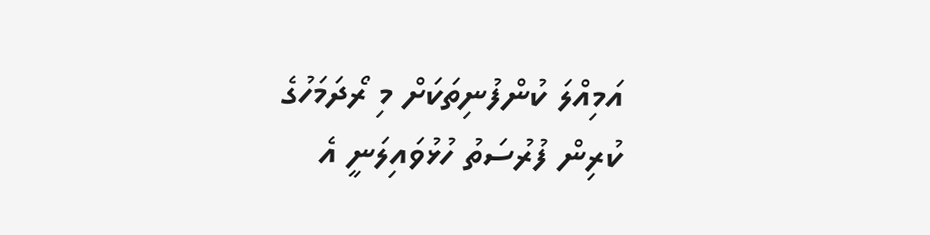އަމިއްލަ ކުންފުނިތަކަށް މި ރޯދަމަހުގެ ކުރިން ފުރުސަތު ހުޅުވައިލަނީ އެ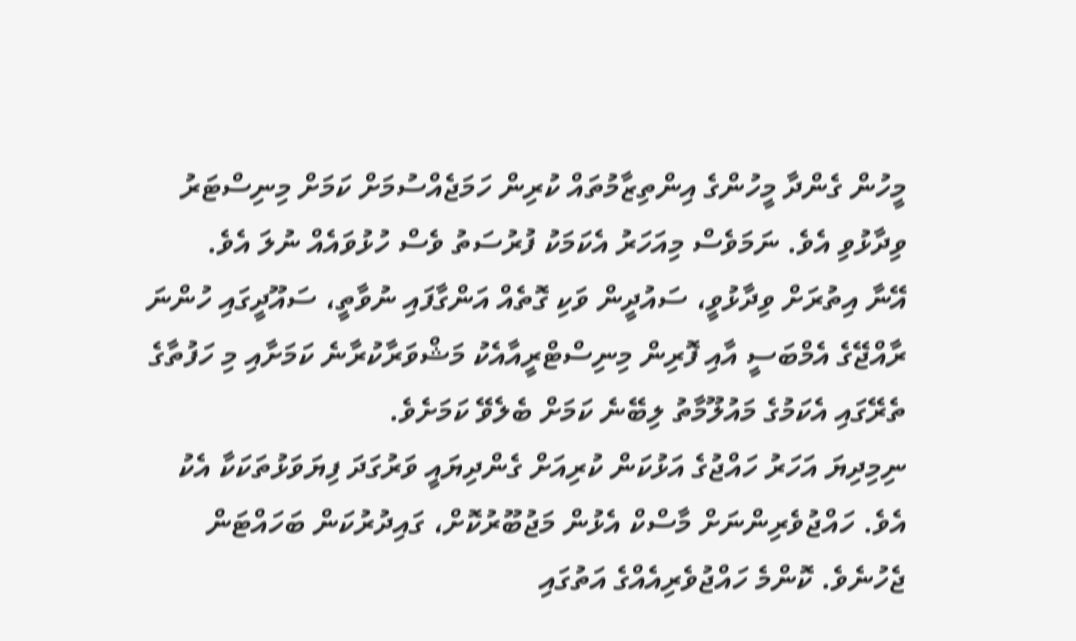މީހުން ގެންދާ މީހުންގެ އިންތިޒާމުތައް ކުރިން ހަމަޖެއްސުމަށް ކަމަށް މިނިސްޓަރު ވިދާޅުވި އެވެ. ނަމަވެސް މިއަހަރު އެކަމަކު ފުރުސަތު ވެސް ހުޅުވައެއް ނުލަ އެވެ.
އޭނާ އިތުރަށް ވިދާޅުވީ، ސައުދީން ވަކި ގޮތެއް އަންގާފައި ނުވާތީ، ސައޫދީގައި ހުންނަ ރާއްޖޭގެ އެމްބަސީ އާއި ފޮރިން މިނިސްޓްރީއާއެކު މަޝްވަރާކުރާނެ ކަމަށާއި މި ހަފުތާގެ ތެރޭގައި އެކަމުގެ މައުލޫމާތު ލިބޭނެ ކަމަށް ބެލެވޭ ކަމަށެވެ.
ނިމިދިޔަ އަހަރު ހައްޖުގެ އަޅުކަން ކުރިއަށް ގެންދިޔައީ ވަރުގަދަ ފިޔަވަޅުތަކަކާ އެކު އެވެ. ހައްޖުވެރިންނަށް މާސްކް އެޅުން މަޖުބޫރުކޮށް، ގައިދުރުކަން ބަހައްޓަން ޖެހުނެވެ. ކޮންމެ ހައްޖުވެރިއެއްގެ އަތުގައި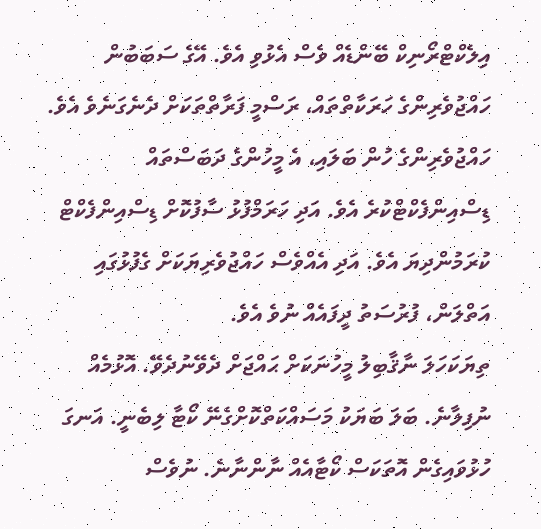އިލެކްޓްރޯނިކް ބޭންޑެއް ވެސް އެޅުވި އެވެ. އޭގެ ސަބަބުން ހައްޖުވެރިންގެ ހަރަކާތްތައް، ރަސްމީ ފަރާތްތަކަށް ދެނެގަނެވެ އެވެ. ހައްޖުވެރިންގެ ހުން ބަލައި، އެ މީހުންގެ ދަބަސްތައް ޑިސްއިންފެކްޓްކުރެ އެވެ. އަދި ހަރަމްފުޅު ސާފުކޮށް ޑިސްއިންފެކްޓް ކުރަމުންދިޔަ އެވެ. އަދި އެއްވެސް ހައްޖުވެރިޔަކަށް ގެފުޅުގައި އަތްލަން، ފުރުސަތު ދީފައެއް ނުވެ އެވެ.
ތިޔަކަހަލަ ނާޤާބިލު މީހުނަކަށް ޙައްޖަށް ދެވޭނުދެވޭ. އޮޅުމެއް ނުފިލާނެ. ބަލަ ބަޔަކު މަސައްކަތްކޮށްގެނޭ ކޯޓާ ލިބެނީ. އަނގަ ހުޅުވައިގެން އޮތަކަސް ކޯޓާއެއް ނާންނާނެ. ނުވެސް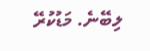ލިބޭނެ. މަޑުކުރޭ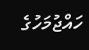ހައްޖުމަހުގެ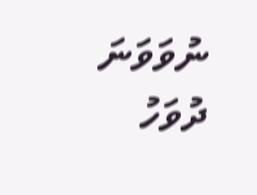ނުވަވަނަ ދުވަހު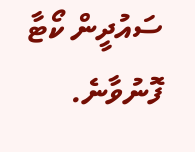ސައުދީން ކޯޓާ ފޮނުވާނެ.